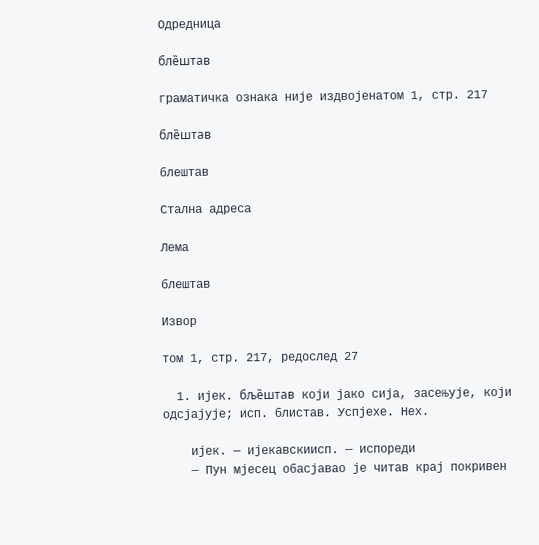Одредница

бле̏штав

граматичка ознака није издвојенатом 1, стр. 217

бле̏штав

блештав

Стална адреса

Лема

блештав

Извор

том 1, стр. 217, редослед 27

  1. ијек. бље̏штав који јако сија, засењује, који одсјајује; исп. блистав. Успјехе. Нех.

    ијек. — ијекавскиисп. — испореди
    — Пун мјесец обасјавао је читав крај покривен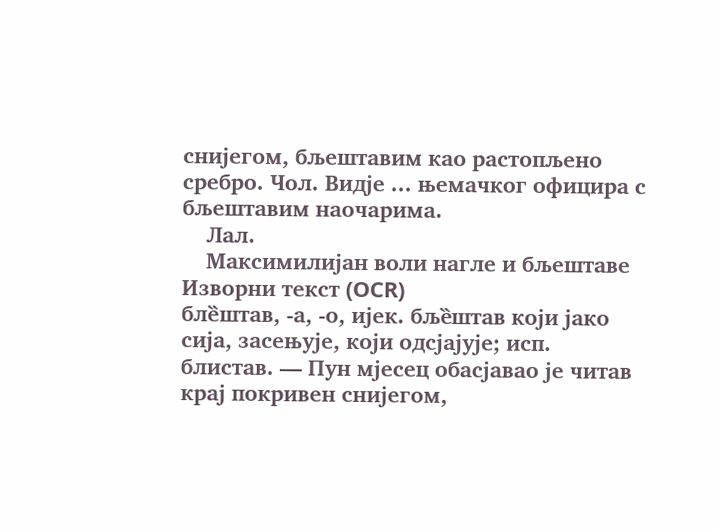снијегом, бљештавим као растопљено сребро. Чол. Видје ... њемачког официра с бљештавим наочарима.
    Лал.
    Максимилијан воли нагле и бљештаве
Изворни текст (OCR)
бле̏штав, -а, -о, ијек. бље̏штав који јако сија, засењује, који одсјајује; исп. блистав. — Пун мјесец обасјавао је читав крај покривен снијегом,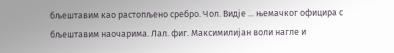бљештавим као растопљено сребро. Чол. Видје ... њемачког официра с бљештавим наочарима. Лал. фиг. Максимилијан воли нагле и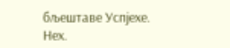бљештаве Успјехе. Нех.